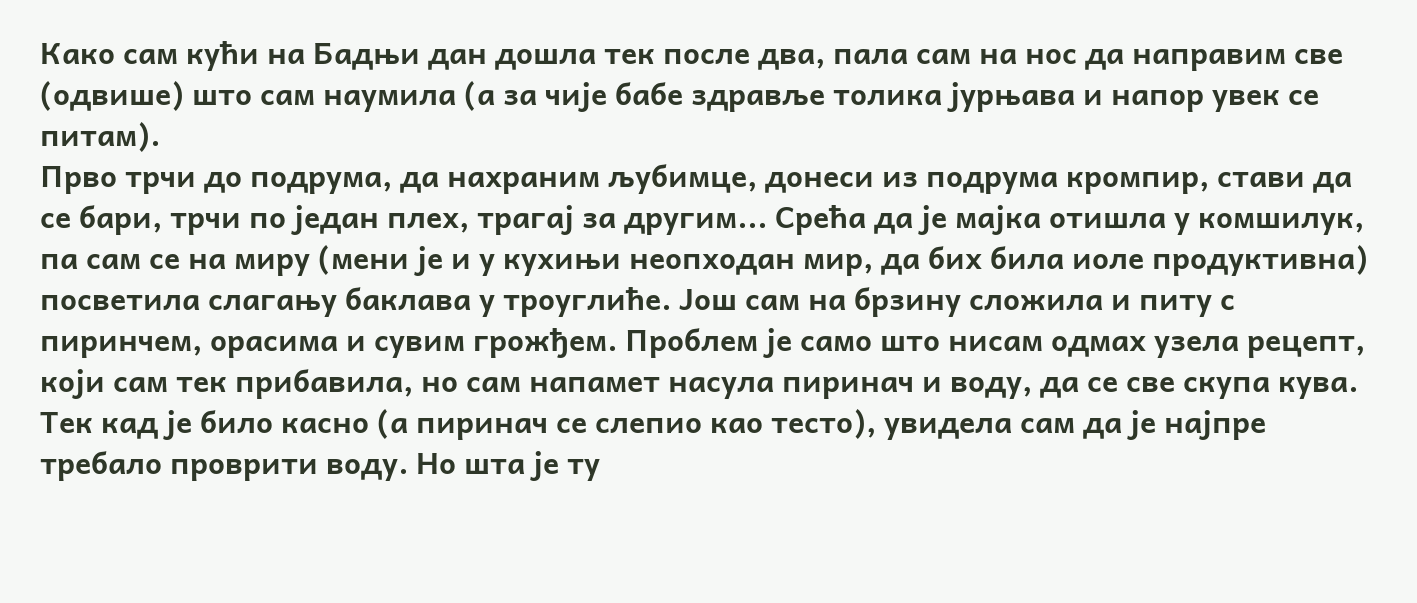Како сам кући на Бадњи дан дошла тек после два, пала сам на нос да направим све (одвише) што сам наумила (а за чије бабе здравље толика јурњава и напор увек се питам).
Прво трчи до подрума, да нахраним љубимце, донеси из подрума кромпир, стави да се бари, трчи по један плех, трагај за другим... Срећа да је мајка отишла у комшилук, па сам се на миру (мени је и у кухињи неопходан мир, да бих била иоле продуктивна) посветила слагању баклава у троуглиће. Још сам на брзину сложила и питу с пиринчем, орасима и сувим грожђем. Проблем је само што нисам одмах узела рецепт, који сам тек прибавила, но сам напамет насула пиринач и воду, да се све скупа кува. Тек кад је било касно (а пиринач се слепио као тесто), увидела сам да је најпре требало проврити воду. Но шта је ту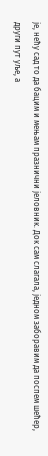је, нећу сад то да бацим и мењам празнични јеловник. Док сам слагала, једном заборавим да поспем шећер, други пут уље, а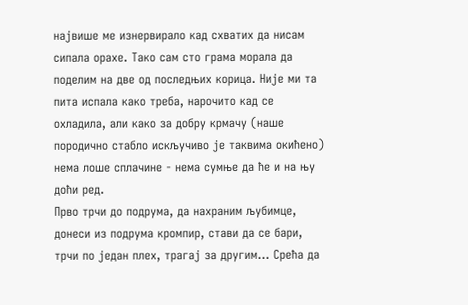највише ме изнервирало кад схватих да нисам сипала орахе. Тако сам сто грама морала да поделим на две од последњих корица. Није ми та пита испала како треба, нарочито кад се охладила, али како за добру крмачу (наше породично стабло искључиво је таквима окићено) нема лоше сплачине - нема сумње да ће и на њу доћи ред.
Прво трчи до подрума, да нахраним љубимце, донеси из подрума кромпир, стави да се бари, трчи по један плех, трагај за другим... Срећа да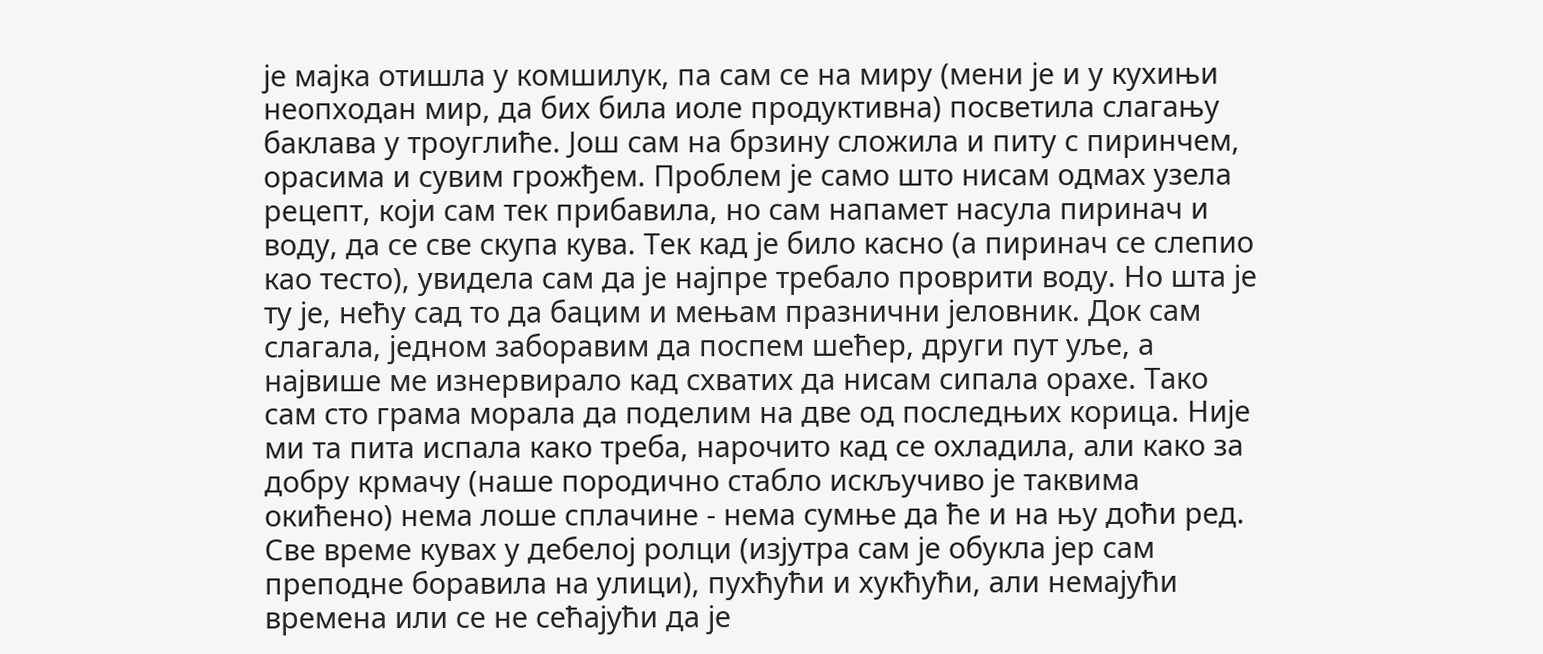је мајка отишла у комшилук, па сам се на миру (мени је и у кухињи неопходан мир, да бих била иоле продуктивна) посветила слагању баклава у троуглиће. Још сам на брзину сложила и питу с пиринчем, орасима и сувим грожђем. Проблем је само што нисам одмах узела рецепт, који сам тек прибавила, но сам напамет насула пиринач и воду, да се све скупа кува. Тек кад је било касно (а пиринач се слепио као тесто), увидела сам да је најпре требало проврити воду. Но шта је ту је, нећу сад то да бацим и мењам празнични јеловник. Док сам слагала, једном заборавим да поспем шећер, други пут уље, а највише ме изнервирало кад схватих да нисам сипала орахе. Тако сам сто грама морала да поделим на две од последњих корица. Није ми та пита испала како треба, нарочито кад се охладила, али како за добру крмачу (наше породично стабло искључиво је таквима окићено) нема лоше сплачине - нема сумње да ће и на њу доћи ред.
Све време кувах у дебелој ролци (изјутра сам је обукла јер сам преподне боравила на улици), пухћући и хукћући, али немајући времена или се не сећајући да је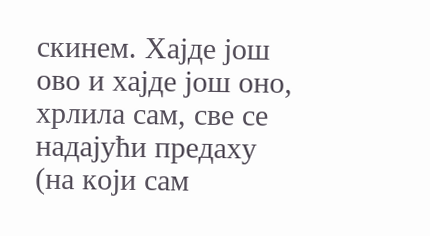скинем. Хајде још ово и хајде још оно, хрлила сам, све се надајући предаху (на који сам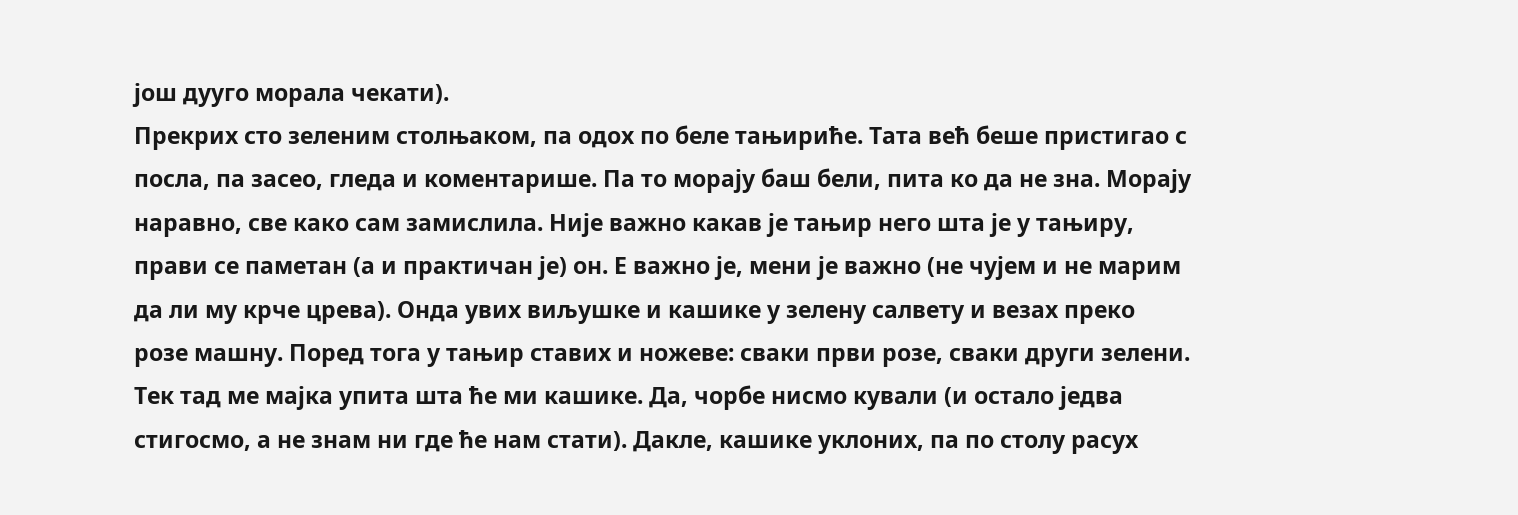још дууго морала чекати).
Прекрих сто зеленим столњаком, па одох по беле тањириће. Тата већ беше пристигао с посла, па засео, гледа и коментарише. Па то морају баш бели, пита ко да не зна. Морају наравно, све како сам замислила. Није важно какав је тањир него шта је у тањиру, прави се паметан (а и практичан је) он. Е важно је, мени је важно (не чујем и не марим да ли му крче црева). Онда увих виљушке и кашике у зелену салвету и везах преко розе машну. Поред тога у тањир ставих и ножеве: сваки први розе, сваки други зелени. Тек тад ме мајка упита шта ће ми кашике. Да, чорбе нисмо кували (и остало једва стигосмо, а не знам ни где ће нам стати). Дакле, кашике уклоних, па по столу расух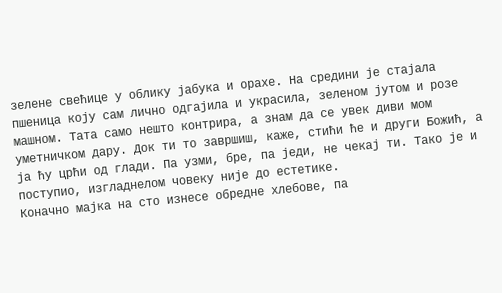зелене свећице у облику јабука и орахе. На средини је стајала пшеница коју сам лично одгајила и украсила, зеленом јутом и розе машном. Тата само нешто контрира, а знам да се увек диви мом уметничком дару. Док ти то завршиш, каже, стићи ће и други Божић, а ја ћу црћи од глади. Па узми, бре, па једи, не чекај ти. Тако је и поступио, изгладнелом човеку није до естетике.
Коначно мајка на сто изнесе обредне хлебове, па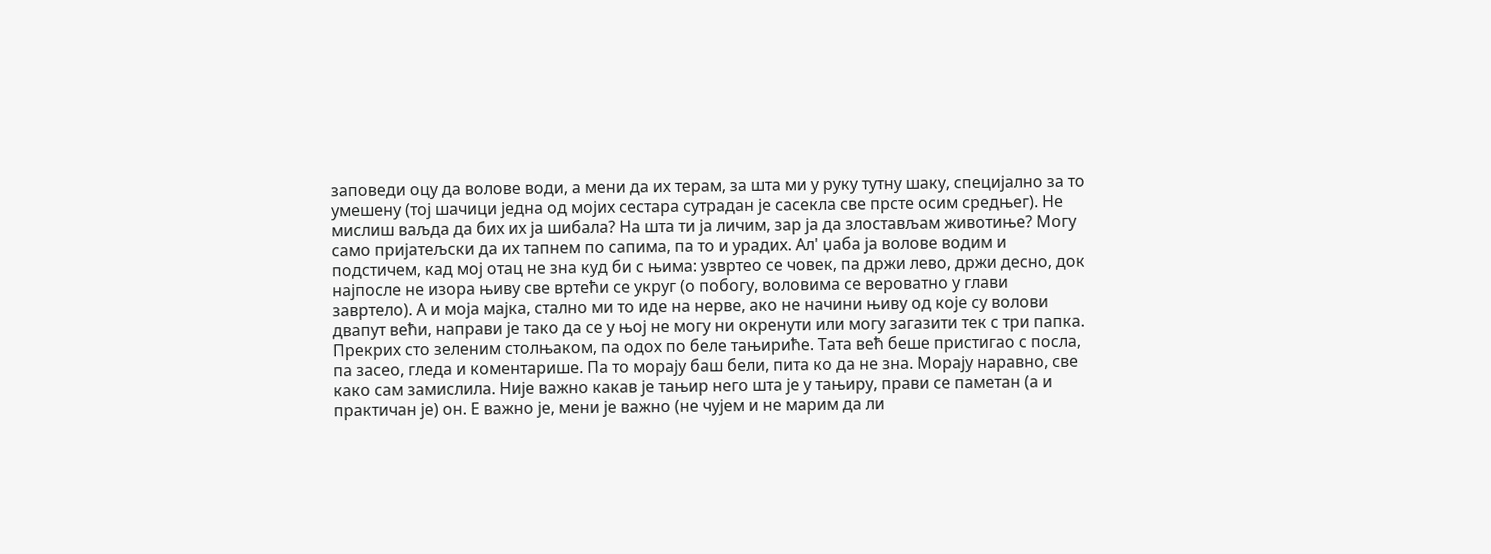заповеди оцу да волове води, а мени да их терам, за шта ми у руку тутну шаку, специјално за то умешену (тој шачици једна од мојих сестара сутрадан је сасекла све прсте осим средњег). Не мислиш ваљда да бих их ја шибала? На шта ти ја личим, зар ја да злостављам животиње? Могу само пријатељски да их тапнем по сапима, па то и урадих. Ал' џаба ја волове водим и подстичем, кад мој отац не зна куд би с њима: узвртео се човек, па држи лево, држи десно, док најпосле не изора њиву све вртећи се укруг (о побогу, воловима се вероватно у глави завртело). А и моја мајка, стално ми то иде на нерве, ако не начини њиву од које су волови двапут већи, направи је тако да се у њој не могу ни окренути или могу загазити тек с три папка.
Прекрих сто зеленим столњаком, па одох по беле тањириће. Тата већ беше пристигао с посла, па засео, гледа и коментарише. Па то морају баш бели, пита ко да не зна. Морају наравно, све како сам замислила. Није важно какав је тањир него шта је у тањиру, прави се паметан (а и практичан је) он. Е важно је, мени је важно (не чујем и не марим да ли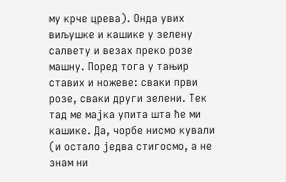му крче црева). Онда увих виљушке и кашике у зелену салвету и везах преко розе машну. Поред тога у тањир ставих и ножеве: сваки први розе, сваки други зелени. Тек тад ме мајка упита шта ће ми кашике. Да, чорбе нисмо кували (и остало једва стигосмо, а не знам ни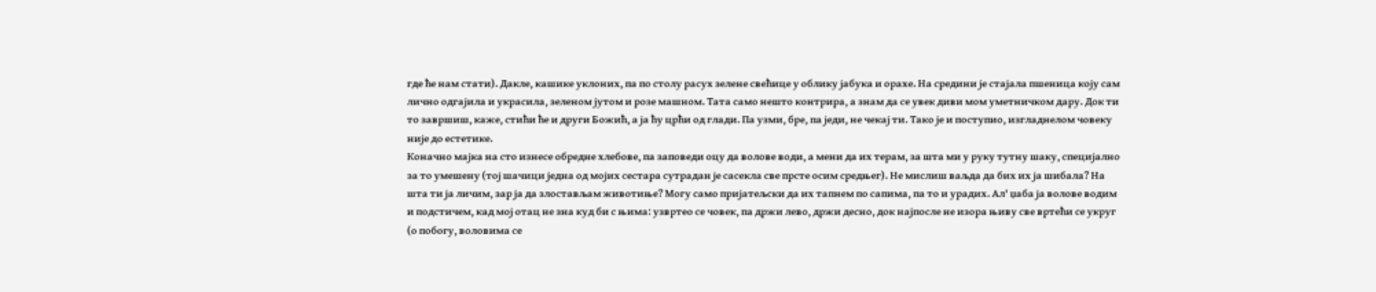где ће нам стати). Дакле, кашике уклоних, па по столу расух зелене свећице у облику јабука и орахе. На средини је стајала пшеница коју сам лично одгајила и украсила, зеленом јутом и розе машном. Тата само нешто контрира, а знам да се увек диви мом уметничком дару. Док ти то завршиш, каже, стићи ће и други Божић, а ја ћу црћи од глади. Па узми, бре, па једи, не чекај ти. Тако је и поступио, изгладнелом човеку није до естетике.
Коначно мајка на сто изнесе обредне хлебове, па заповеди оцу да волове води, а мени да их терам, за шта ми у руку тутну шаку, специјално за то умешену (тој шачици једна од мојих сестара сутрадан је сасекла све прсте осим средњег). Не мислиш ваљда да бих их ја шибала? На шта ти ја личим, зар ја да злостављам животиње? Могу само пријатељски да их тапнем по сапима, па то и урадих. Ал' џаба ја волове водим и подстичем, кад мој отац не зна куд би с њима: узвртео се човек, па држи лево, држи десно, док најпосле не изора њиву све вртећи се укруг (о побогу, воловима се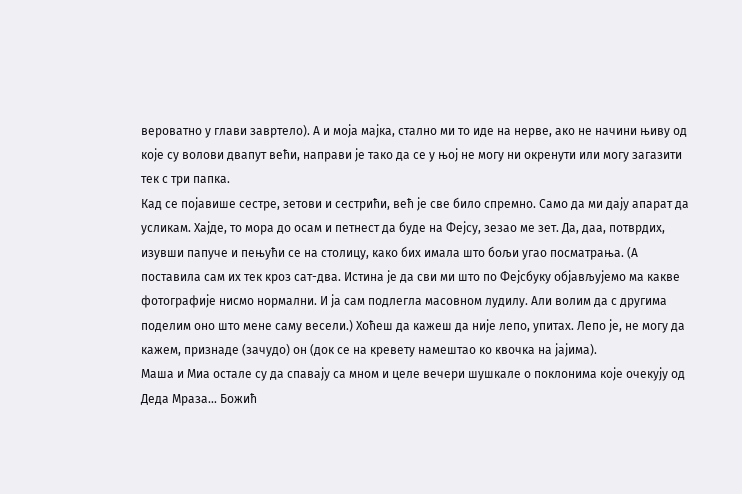вероватно у глави завртело). А и моја мајка, стално ми то иде на нерве, ако не начини њиву од које су волови двапут већи, направи је тако да се у њој не могу ни окренути или могу загазити тек с три папка.
Кад се појавише сестре, зетови и сестрићи, већ је све било спремно. Само да ми дају апарат да усликам. Хајде, то мора до осам и петнест да буде на Фејсу, зезао ме зет. Да, даа, потврдих, изувши папуче и пењући се на столицу, како бих имала што бољи угао посматрања. (А поставила сам их тек кроз сат-два. Истина је да сви ми што по Фејсбуку објављујемо ма какве фотографије нисмо нормални. И ја сам подлегла масовном лудилу. Али волим да с другима поделим оно што мене саму весели.) Хоћеш да кажеш да није лепо, упитах. Лепо је, не могу да кажем, признаде (зачудо) он (док се на кревету намештао ко квочка на јајима).
Mаша и Миа остале су да спавају са мном и целе вечери шушкале о поклонима које очекују од Деда Мраза... Божић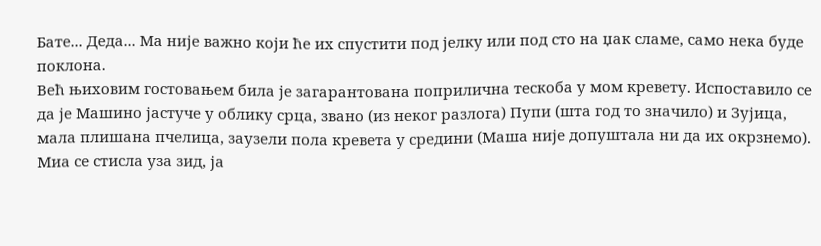Бате... Деда... Ма није важно који ће их спустити под јелку или под сто на џак сламе, само нека буде поклона.
Већ њиховим гостовањем била је загарантована поприлична тескоба у мом кревету. Испоставило се да је Машино јастуче у облику срца, звано (из неког разлога) Пупи (шта год то значило) и Зујица, мала плишана пчелица, заузели пола кревета у средини (Маша није допуштала ни да их окрзнемо). Миа се стисла уза зид, ја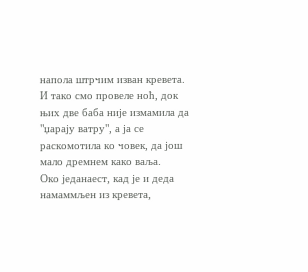напола штрчим изван кревета. И тако смо провеле ноћ, док њих две баба није измамила да "џарају ватру", а ја се раскомотила ко човек, да још мало дремнем како ваља.
Око једанаест, кад је и деда намаммљен из кревета,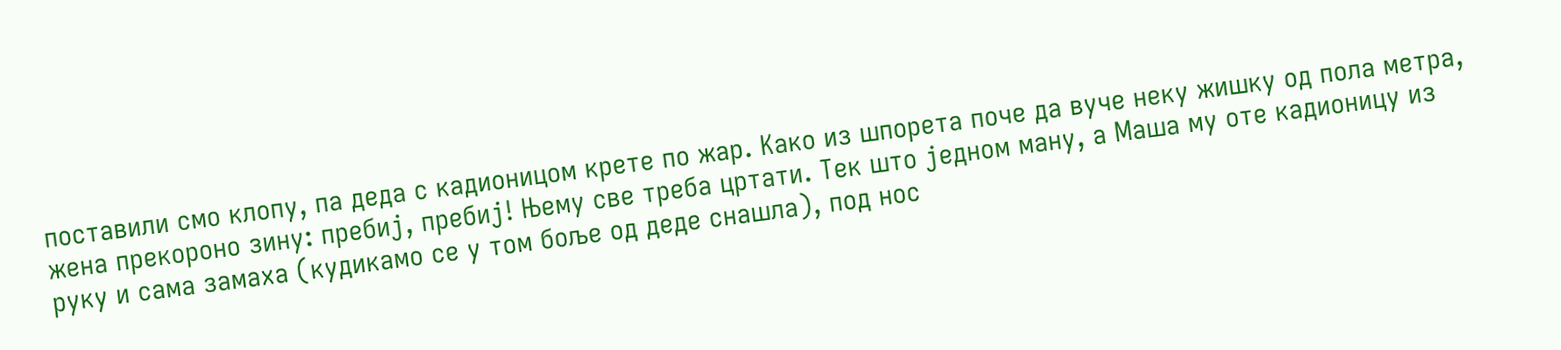поставили смо клопу, па деда с кадионицом крете по жар. Како из шпорета поче да вуче неку жишку од пола метра, жена прекороно зину: пребиј, пребиј! Њему све треба цртати. Тек што једном ману, а Маша му оте кадионицу из руку и сама замаха (кудикамо се у том боље од деде снашла), под нос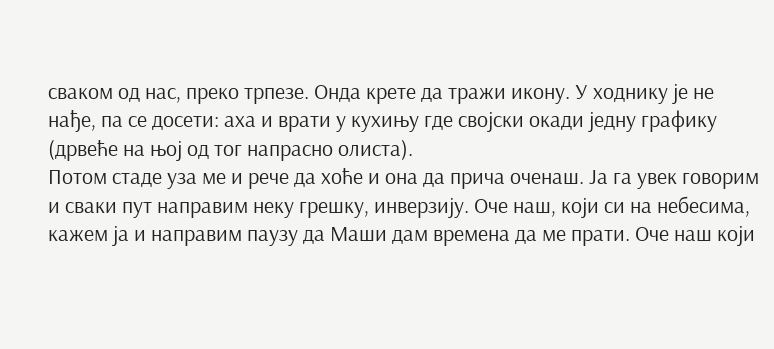сваком од нас, преко трпезе. Онда крете да тражи икону. У ходнику је не нађе, па се досети: аха и врати у кухињу где својски окади једну графику (дрвеће на њој од тог напрасно олиста).
Потом стаде уза ме и рече да хоће и она да прича оченаш. Ја га увек говорим и сваки пут направим неку грешку, инверзију. Оче наш, који си на небесима, кажем ја и направим паузу да Маши дам времена да ме прати. Оче наш који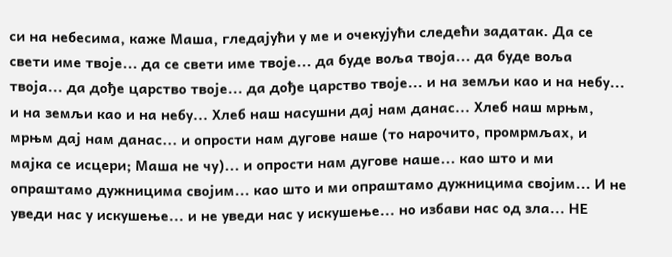си на небесима, каже Маша, гледајући у ме и очекујући следећи задатак. Да се свети име твоје... да се свети име твоје... да буде воља твоја... да буде воља твоја... да дође царство твоје... да дође царство твоје... и на земљи као и на небу... и на земљи као и на небу... Хлеб наш насушни дај нам данас... Хлеб наш мрњм, мрњм дај нам данас... и опрости нам дугове наше (то нарочито, промрмљах, и мајка се исцери; Маша не чу)... и опрости нам дугове наше... као што и ми опраштамо дужницима својим... као што и ми опраштамо дужницима својим... И не уведи нас у искушење... и не уведи нас у искушење... но избави нас од зла... НЕ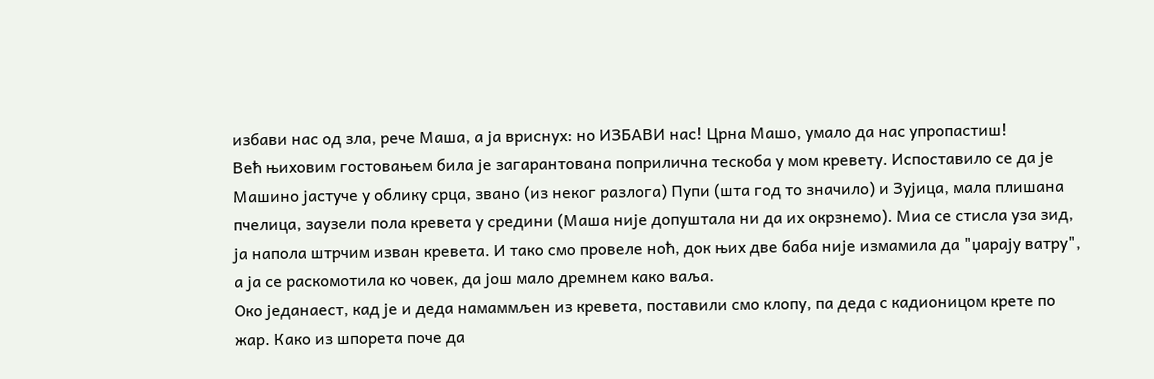избави нас од зла, рече Маша, а ја вриснух: но ИЗБАВИ нас! Црна Машо, умало да нас упропастиш!
Већ њиховим гостовањем била је загарантована поприлична тескоба у мом кревету. Испоставило се да је Машино јастуче у облику срца, звано (из неког разлога) Пупи (шта год то значило) и Зујица, мала плишана пчелица, заузели пола кревета у средини (Маша није допуштала ни да их окрзнемо). Миа се стисла уза зид, ја напола штрчим изван кревета. И тако смо провеле ноћ, док њих две баба није измамила да "џарају ватру", а ја се раскомотила ко човек, да још мало дремнем како ваља.
Око једанаест, кад је и деда намаммљен из кревета, поставили смо клопу, па деда с кадионицом крете по жар. Како из шпорета поче да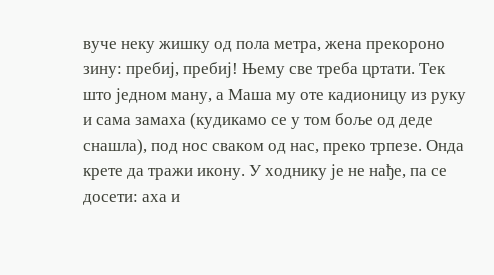вуче неку жишку од пола метра, жена прекороно зину: пребиј, пребиј! Њему све треба цртати. Тек што једном ману, а Маша му оте кадионицу из руку и сама замаха (кудикамо се у том боље од деде снашла), под нос сваком од нас, преко трпезе. Онда крете да тражи икону. У ходнику је не нађе, па се досети: аха и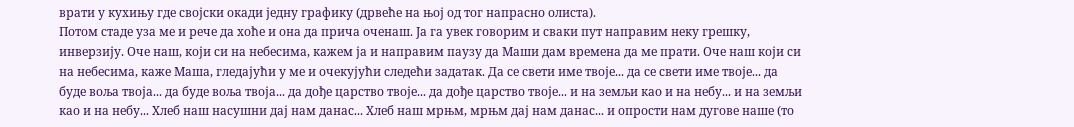врати у кухињу где својски окади једну графику (дрвеће на њој од тог напрасно олиста).
Потом стаде уза ме и рече да хоће и она да прича оченаш. Ја га увек говорим и сваки пут направим неку грешку, инверзију. Оче наш, који си на небесима, кажем ја и направим паузу да Маши дам времена да ме прати. Оче наш који си на небесима, каже Маша, гледајући у ме и очекујући следећи задатак. Да се свети име твоје... да се свети име твоје... да буде воља твоја... да буде воља твоја... да дође царство твоје... да дође царство твоје... и на земљи као и на небу... и на земљи као и на небу... Хлеб наш насушни дај нам данас... Хлеб наш мрњм, мрњм дај нам данас... и опрости нам дугове наше (то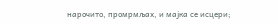нарочито, промрмљах, и мајка се исцери;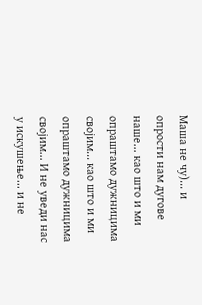Маша не чу)... и опрости нам дугове наше... као што и ми опраштамо дужницима својим... као што и ми опраштамо дужницима својим... И не уведи нас у искушење... и не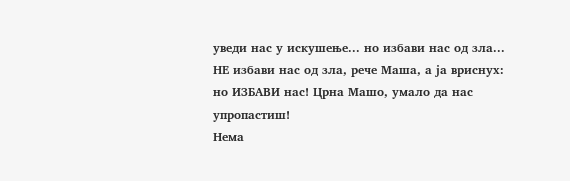уведи нас у искушење... но избави нас од зла... НЕ избави нас од зла, рече Маша, а ја вриснух: но ИЗБАВИ нас! Црна Машо, умало да нас упропастиш!
Нема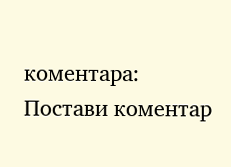коментара:
Постави коментар